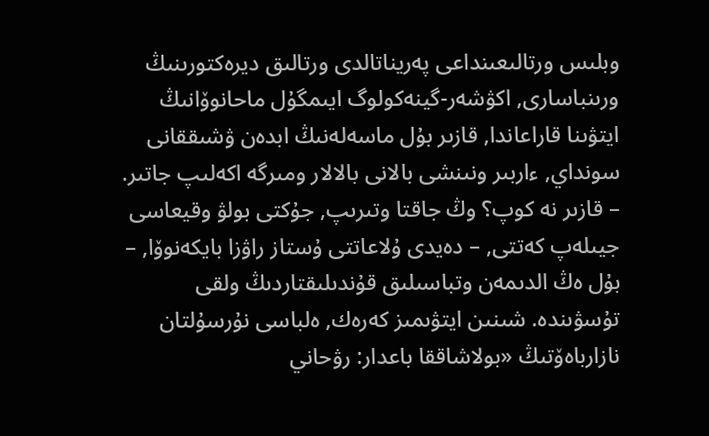وبلىس ورتالىعىنداعى پەريناتالدى ورتالىق ديرەكتورىنىڭ ورىنباسارى, اكۋشەر-گينەكولوگ ايىمگۇل ماحانوۆانىڭ ايتۋىنا قاراعاندا, قازىر بۇل ماسەلەنىڭ ابدەن ۋشىققانى سونداي, ءاربىر ونىنشى بالانى بالالار ومىرگە اكەلىپ جاتىر.
– قازىر نە كوپ؟ وڭ جاقتا وتىرىپ, جۇكتى بولۋ وقيعاسى جيىلەپ كەتتى, – دەيدى ۇلاعاتتى ۇستاز راۋزا بايكەنوۆا, – بۇل ەڭ الدىمەن وتباسىلىق قۇندىلىقتاردىڭ ولقى تۇسۋىندە. شىنىن ايتۋىمىز كەرەك, ەلباسى نۇرسۇلتان نازارباەۆتىڭ «بولاشاققا باعدار: رۋحاني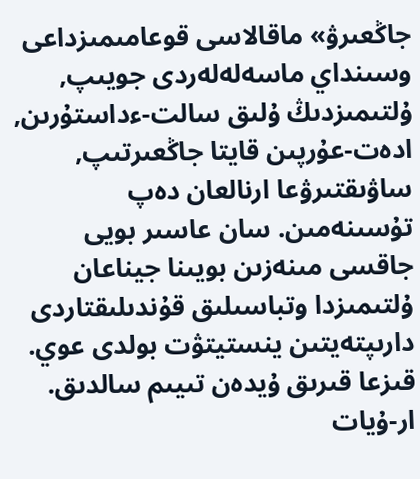جاڭعىرۋ» ماقالاسى قوعامىمىزداعى وسىنداي ماسەلەلەردى جويىپ, ۇلتىمىزدىڭ ۇلىق سالت-ءداستۇرىن, ادەت-عۇرپىن قايتا جاڭعىرتىپ, ساۋىقتىرۋعا ارنالعان دەپ تۇسىنەمىن. سان عاسىر بويى جاقسى مىنەزىن بويىنا جيناعان ۇلتىمىزدا وتباسىلىق قۇندىلىقتاردى دارىپتەيتىن ينستيتۋت بولدى عوي. قىزعا قىرىق ۇيدەن تىيىم سالدىق. ار-ۇيات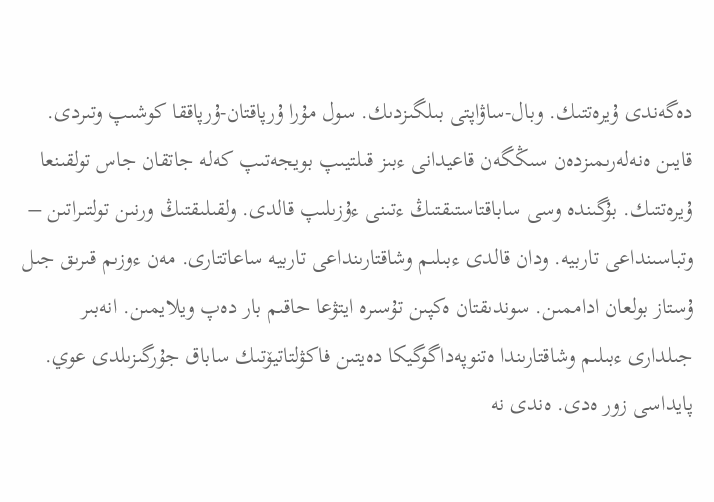دەگەندى ۇيرەتتىك. وبال-ساۋاپتى بىلگىزدىك. سول مۇرا ۇرپاقتان-ۇرپاققا كوشىپ وتىردى. قايىن ەنەلەرىمىزدەن سىڭگەن قاعيدانى ءبىز قىلتيىپ بويجەتىپ كەلە جاتقان جاس تولقىنعا ۇيرەتتىك. بۇگىندە وسى ساباقتاستىقتىڭ ءتىنى ءۇزىلىپ قالدى. ولقىلىقتىڭ ورنىن تولتىراتىن – وتباسىنداعى تاربيە. ودان قالدى ءبىلىم وشاقتارىنداعى تاربيە ساعاتتارى. مەن ءوزىم قىرىق جىل ۇستاز بولعان اداممىن. سوندىقتان ەكپىن تۇسىرە ايتۋعا حاقىم بار دەپ ويلايمىن. انەبىر جىلدارى ءبىلىم وشاقتارىندا ەتنوپەداگوگيكا دەيتىن فاكۋلتاتيۆتىك ساباق جۇرگىزىلدى عوي. پايداسى زور ەدى. ەندى نە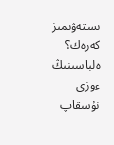ىستەۋىمىز كەرەك؟ ەلباسىنىڭ ءوزى نۇسقاپ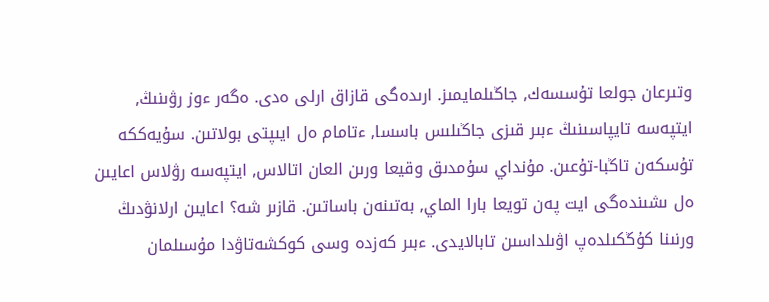وتىرعان جولعا تۇسسەك, جاڭىلمايمىز. ارىدەگى قازاق ارلى ەدى. ەگەر ءوز رۋىنىڭ, ايتپەسە تايپاسىنىڭ ءبىر قىزى جاڭىلىس باسسا, ءتامام ەل ايىپتى بولاتىن. سۇيەككە تۇسكەن تاڭبا-تۇعىن. مۇنداي سۇمدىق وقيعا ورىن العان اتالاس, ايتپەسە رۋلاس اعايىن ەل ىشىندەگى ايت پەن تويعا بارا الماي, بەتىنەن باساتىن. قازىر شە؟ اعايىن ارلانۋدىڭ ورنىنا كۇڭكىلدەپ اۋىلداسىن تابالايدى. ءبىر كەزدە وسى كوكشەتاۋدا مۇسىلمان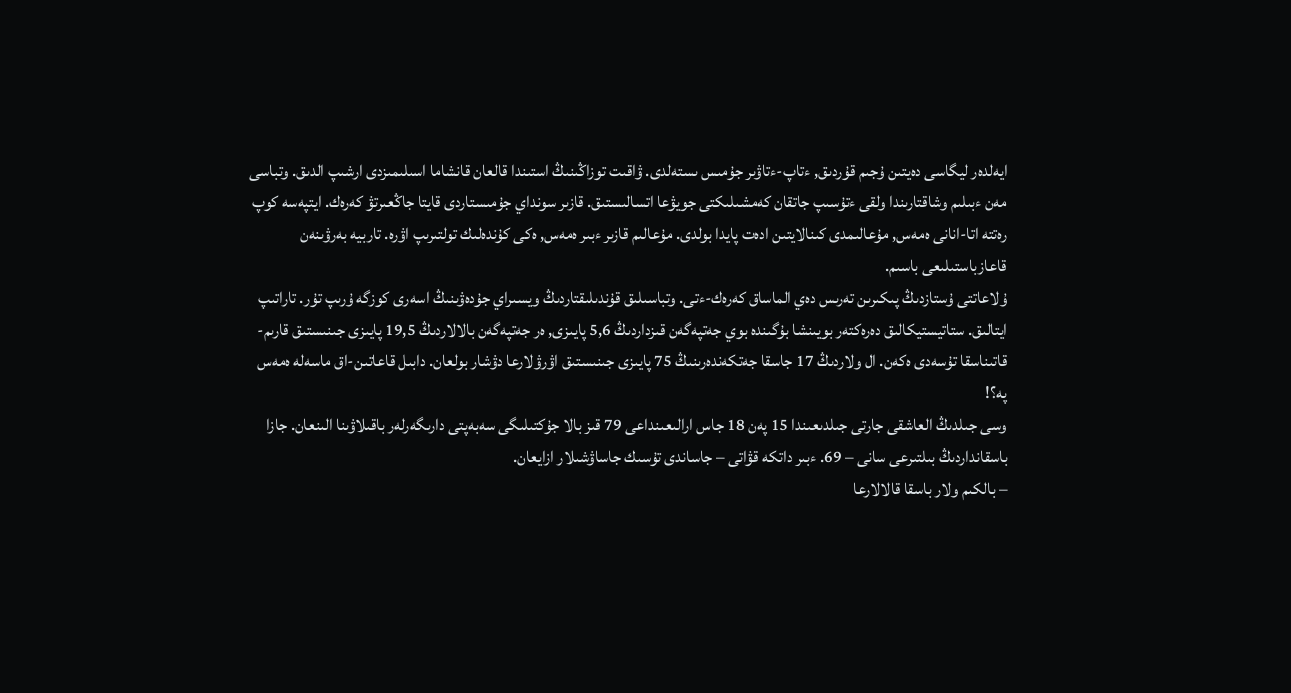ايەلدەر ليگاسى دەيتىن ۇجىم قۇردىق, ءتاپ-ءتاۋىر جۇمىس ىستەلدى. ۋاقىت توزاڭىنىڭ استىندا قالعان قانشاما اسىلىمىزدى ارشىپ الدىق. وتباسى مەن ءبىلىم وشاقتارىندا ولقى ءتۇسىپ جاتقان كەمشىلىكتى جويۋعا اتسالىستىق. قازىر سونداي جۇمىستاردى قايتا جاڭعىرتۋ كەرەك. ايتپەسە كوپ رەتتە اتا-انانى ەمەس, مۇعالىمدى كىنالايتىن ادەت پايدا بولدى. مۇعالىم قازىر ءبىر ەمەس, ەكى كۇندەلىك تولتىرىپ اۋرە. تاربيە بەرۋىنەن قاعازباستىلىعى باسىم.
ۇلاعاتتى ۇستازدىڭ پىكىرىن تەرىس دەي الماساق كەرەك-ءتى. وتباسىلىق قۇندىلىقتاردىڭ ويسىراي جۇدەۋىنىڭ اسەرى كوزگە ۇرىپ تۇر. تاراتىپ ايتالىق. ستاتيستيكالىق دەرەكتەر بويىنشا بۇگىندە بوي جەتپەگەن قىزداردىڭ 5,6 پايىزى, ەر جەتپەگەن بالالاردىڭ 19,5 پايىزى جىنىستىق قارىم-قاتىناسقا تۇسەدى ەكەن. ال ولاردىڭ 17 جاسقا جەتكەندەرىنىڭ 75 پايىزى جىنىستىق اۋرۋلارعا دۋشار بولعان. دابىل قاعاتىن-اق ماسەلە ەمەس پە؟!
وسى جىلدىڭ العاشقى جارتى جىلدىعىندا 15 پەن 18 جاس ارالىعىنداعى 79 قىز بالا جۇكتىلىگى سەبەپتى دارىگەرلەر باقىلاۋىنا الىنعان. جازا باسقانداردىڭ بىلتىرعى سانى – 69. ءبىر داتكە قۋاتى – جاساندى تۇسىك جاساۋشىلار ازايعان.
– بالكىم ولار باسقا قالالارعا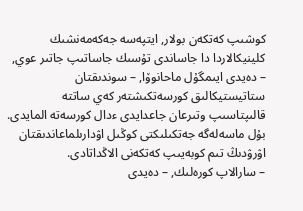كوشىپ كەتكەن بولار, ايتپەسە جەكەمەنشىك كلينيكالاردا دا جاساندى تۇسىك جاساتىپ جاتىر عوي, – دەيدى ايىمگۇل ماحانوۆا, – سوندىقتان ستاتيستيكالىق كورسەتكىشتەر كەي ساتتە قالىپتاسىپ وتىرعان جاعدايدى ءدال كورسەتە المايدى.
بۇل ماسەلەگە جەتكىلىكتى كوڭىل اۋدارىلماعاندىقتان اۋرۋدىڭ تىم كوبەيىپ كەتكەنى الاڭداتادى.
– سارالاپ كورەلىك, – دەيدى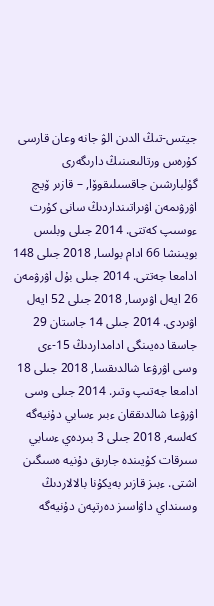جيتس-تىڭ الدىن الۋ جانە وعان قارسى كۇرەس ورتالىعىنىڭ دارىگەرى گۇلبارشىن جاقسىلىقوۆا, – قازىر ۆيچ اۋرۋىمەن اۋىراتىنداردىڭ سانى كۇرت ءوسىپ كەتتى. 2014 جىلى وبلىس بويىنشا 66 ادام بولسا, 2018 جىلى 148 ادامعا جەتتى. 2014 جىلى بۇل اۋرۋمەن 26 ايەل اۋىرسا, 2018 جىلى 52 ايەل اۋىردى. 2014 جىلى 14 جاستان 29 جاسقا دەيىنگى ادامداردىڭ 15-ءى وسى اۋرۋعا شالدىقسا, 2018 جىلى 18 ادامعا جەتىپ وتىر. 2014 جىلى وسى اۋرۋعا شالدىققان ءبىر ءسابي دۇنيەگە كەلسە, 2018 جىلى 3 بىردەي ءسابي سىرقات كۇيىندە جارىق دۇنيە ەسىگىن اشتى. ءبىز قازىر بەيكۇنا بالالاردىڭ وسىنداي داۋاسىز دەرتپەن دۇنيەگە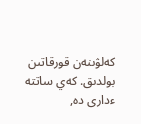كەلۋىنەن قورقاتىن بولدىق. كەي ساتتە ءدارى دە,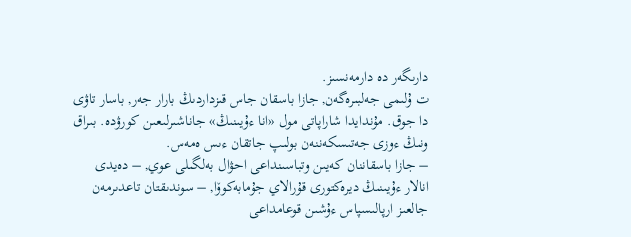دارىگەر دە دارمەنسىز.
ت ۇلىمى جەلبىرەگەن, جازا باسقان جاس قىزداردىڭ بارار جەر, باسار تاۋى دا جوق. مۇندايدا شاراپاتى مول «انا ءۇيىنىڭ» جاناشىرلىعىن كورۋدە. بىراق ونىڭ ءوزى جەتىسكەننەن بولىپ جاتقان ءىس ەمەس.
– جازا باسقاننان كەيىن وتباسىنداعى احۋال بەلگىلى عوي, – دەيدى انالار ءۇيىنىڭ ديرەكتورى قۇرالاي جۇمابەكوۆا, – سوندىقتان تاعدىرمەن جالعىز ارپالىسپاس ءۇشىن قوعامداعى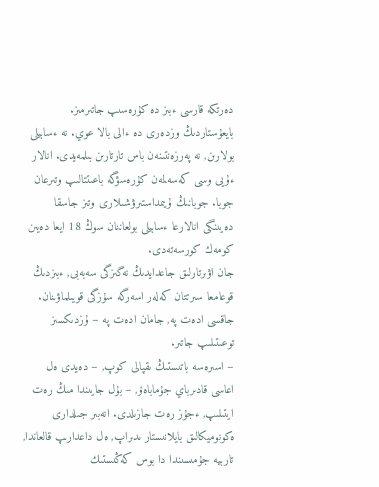دەرتكە قارسى ءبىز دە كۇرەسىپ جاتىرمىز. بايعۇستاردىڭ وزدەرى دە ءالى بالا عوي. نە ءسابيلى بولارىن, نە پەرزەنتىنەن باس تارتارىن بىلمەيدى. انالار ءۇيى وسى كەسەلمەن كۇرەسۋگە باعىتتالىپ وتىرعان جوبا. جوبانىڭ ۇيىمداستىرۋشىلارى وتىز جاسقا دەيىنگى انالارعا ءسابيلى بولعاننان سوڭ 18 ايعا دەيىن كومەك كورسەتەدى.
جان اۋىرتارلىق جاعدايدىڭ نەگىزگى سەبەبى, ءبىزدىڭ قوعامعا سىرتتان كەلەر اسەرگە سۇزگى قويىلماۋىنان. جاقسى ادەت پە, جامان ادەت پە – ۇزدىكسىز توعىتىلىپ جاتىر.
– اسىرەسە باتىستىڭ ىقپالى كوپ, – دەيدى ەل اعاسى قادىرباي جۇماباەۆ, – بۇل جايىندا مىڭ رەت ايتىلىپ, ءجۇز رەت جازىلدى. انەبىر جىلدارى ەكونوميكالىق بايلانىستار ىدىراپ, ەل داعدارىپ قالعاندا, تاربيە جۇمىسىندا دا بوس كەڭىستىك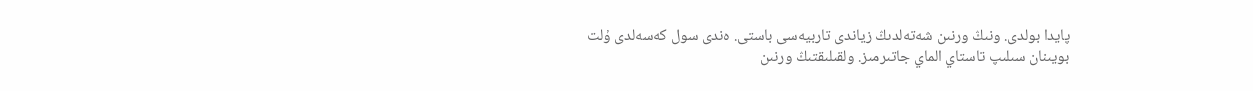پايدا بولدى. ونىڭ ورنىن شەتەلدىڭ زياندى تاربيەسى باستى. ەندى سول كەسەلدى ۇلت بويىنان سىلىپ تاستاي الماي جاتىرمىز. ولقىلىقتىڭ ورنىن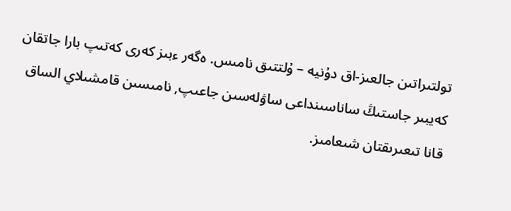تولتىراتىن جالعىز-اق دۇنيە – ۇلتتىق نامىس. ەگەر ءبىز كەرى كەتىپ بارا جاتقان كەيبىر جاستىڭ ساناسىنداعى ساۋلەسىن جاعىپ, نامىسىن قامشىلاي الساق قانا تىعىرىقتان شىعامىز.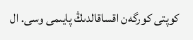كوپتى كورگەن اقساقالدىڭ پايىمى وسى. ال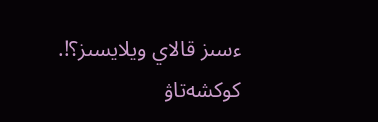ءسىز قالاي ويلايسىز؟!.
كوكشەتاۋ